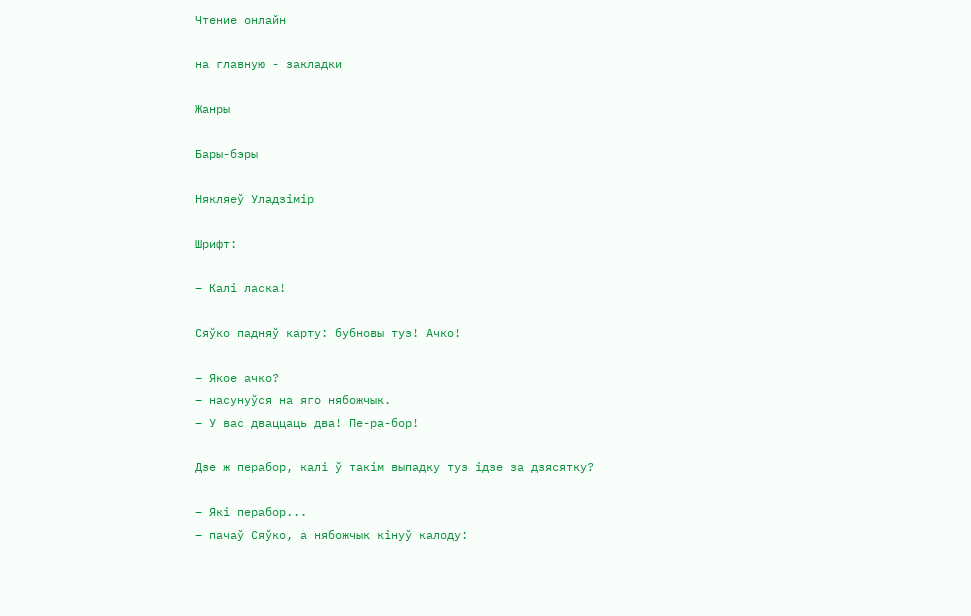Чтение онлайн

на главную - закладки

Жанры

Бары-бэры

Някляеў Уладзімір

Шрифт:

– Калі ласка!

Сяўко падняў карту: бубновы туз! Ачко!

– Якое ачко?
– насунуўся на яго нябожчык.
– У вас дваццаць два! Пе-ра-бор!

Дзе ж перабор, калі ў такім выпадку туз ідзе за дзясятку?

– Які перабор...
– пачаў Сяўко, а нябожчык кінуў калоду: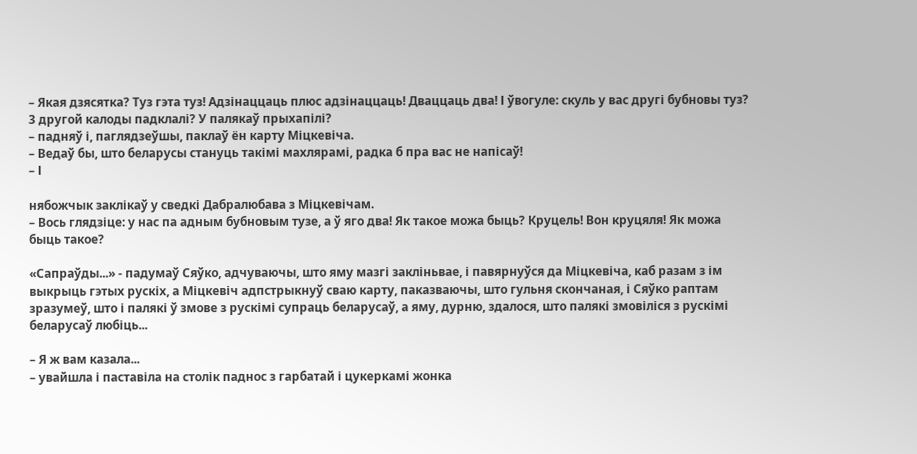– Якая дзясятка? Туз гэта туз! Адзінаццаць плюс адзінаццаць! Дваццаць два! І ўвогуле: скуль у вас другі бубновы туз? 3 другой калоды падклалі? У палякаў прыхапілі?
– падняў і, паглядзеўшы, паклаў ён карту Міцкевіча.
– Ведаў бы, што беларусы стануць такімі махлярамі, радка б пра вас не напісаў!
– І

нябожчык заклікаў у сведкі Дабралюбава з Міцкевічам.
– Вось глядзіце: у нас па адным бубновым тузе, а ў яго два! Як такое можа быць? Круцель! Вон круцяля! Як можа быць такое?

«Сапраўды...» - падумаў Сяўко, адчуваючы, што яму мазгі закліньвае, і павярнуўся да Міцкевіча, каб разам з ім выкрыць гэтых рускіх, а Міцкевіч адпстрыкнуў сваю карту, паказваючы, што гульня скончаная, і Сяўко раптам зразумеў, што і палякі ў змове з рускімі супраць беларусаў, а яму, дурню, здалося, што палякі змовіліся з рускімі беларусаў любіць...

– Я ж вам казала...
– увайшла і паставіла на столік паднос з гарбатай і цукеркамі жонка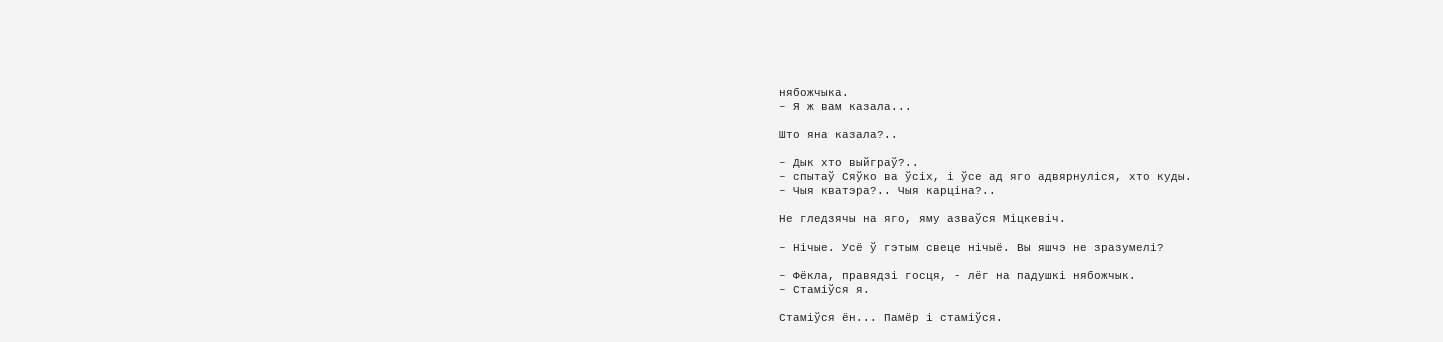нябожчыка.
– Я ж вам казала...

Што яна казала?..

– Дык хто выйграў?..
– спытаў Сяўко ва ўсіх, і ўсе ад яго адвярнуліся, хто куды.
– Чыя кватэра?.. Чыя карціна?..

Не гледзячы на яго, яму азваўся Міцкевіч.

– Нічые. Усё ў гэтым свеце нічыё. Вы яшчэ не зразумелі?

– Фёкла, правядзі госця, - лёг на падушкі нябожчык.
– Стаміўся я.

Стаміўся ён... Памёр і стаміўся.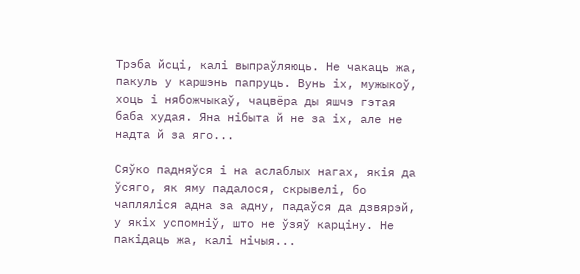Трэба йсці, калі выпраўляюць. Не чакаць жа, пакуль у каршэнь папруць. Вунь іх, мужыкоў, хоць і нябожчыкаў, чацвёра ды яшчэ гэтая баба худая. Яна нібыта й не за іх, але не надта й за яго...

Сяўко падняўся і на аслаблых нагах, якія да ўсяго, як яму падалося, скрывелі, бо чапляліся адна за адну, падаўся да дзвярэй, у якіх успомніў, што не ўзяў карціну. Не пакідаць жа, калі нічыя...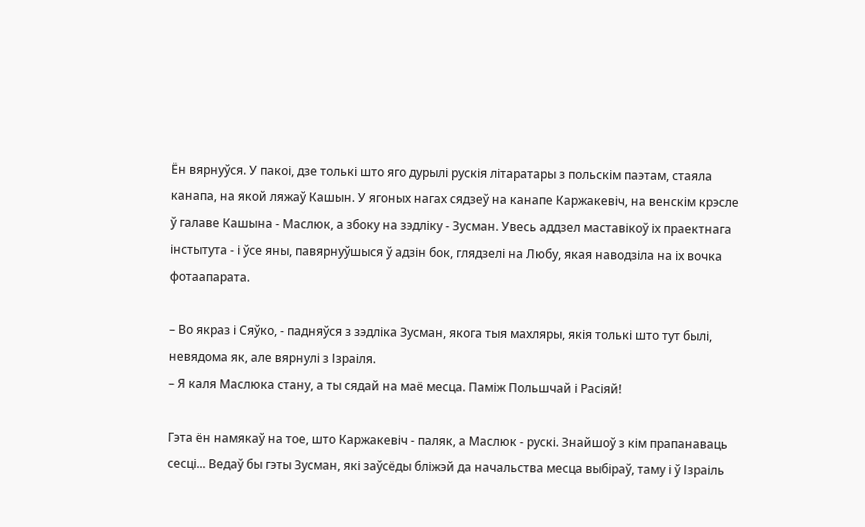Ён вярнуўся. У пакоі, дзе толькі што яго дурылі рускія літаратары з польскім паэтам, стаяла канапа, на якой ляжаў Кашын. У ягоных нагах сядзеў на канапе Каржакевіч, на венскім крэсле ў галаве Кашына - Маслюк, а збоку на зэдліку - Зусман. Увесь аддзел маставікоў іх праектнага інстытута - і ўсе яны, павярнуўшыся ў адзін бок, глядзелі на Любу, якая наводзіла на іх вочка фотаапарата.

– Во якраз і Сяўко, - падняўся з зэдліка Зусман, якога тыя махляры, якія толькі што тут былі, невядома як, але вярнулі з Ізраіля.
– Я каля Маслюка стану, а ты сядай на маё месца. Паміж Польшчай і Расіяй!

Гэта ён намякаў на тое, што Каржакевіч - паляк, а Маслюк - рускі. Знайшоў з кім прапанаваць сесці... Ведаў бы гэты Зусман, які заўсёды бліжэй да начальства месца выбіраў, таму і ў Ізраіль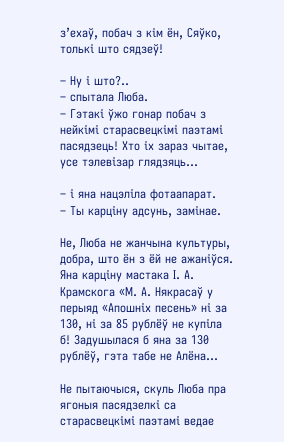з’ехаў, побач з кім ён, Сяўко, толькі што сядзеў!

– Ну і што?..
– спытала Люба.
– Гэтакі ўжо гонар побач з нейкімі старасвецкімі паэтамі пасядзець! Хто іх зараз чытае, усе тэлевізар глядзяць...

– і яна нацэліла фотаапарат.
– Ты карціну адсунь, замінае.

Не, Люба не жанчына культуры, добра, што ён з ёй не ажаніўся. Яна карціну мастака І. А. Крамскога «М. А. Някрасаў у перыяд «Апошніх песень» ні за 130, ні за 85 рублёў не купіла б! Задушылася б яна за 130 рублёў, гэта табе не Алёна...

Не пытаючыся, скуль Люба пра ягоныя пасядзелкі са старасвецкімі паэтамі ведае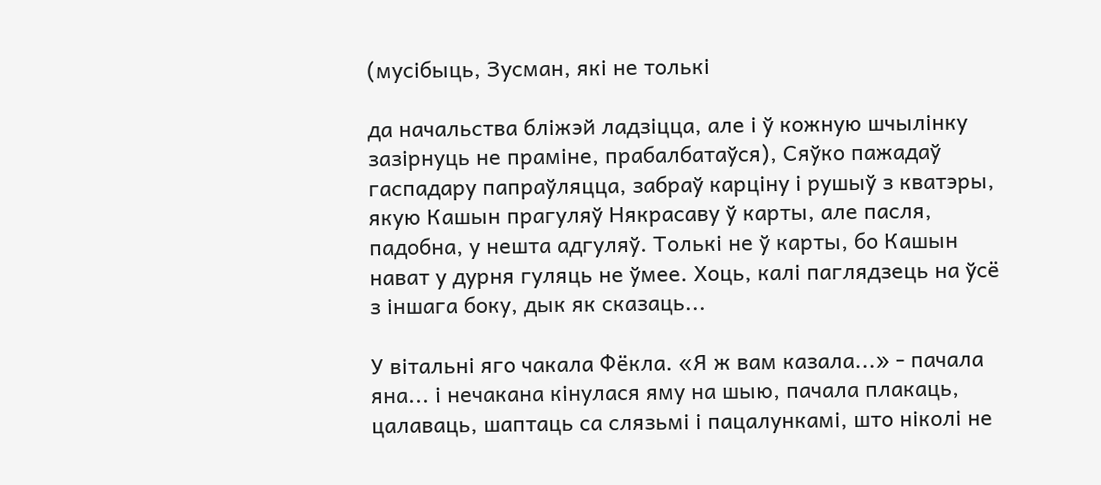(мусібыць, Зусман, які не толькі

да начальства бліжэй ладзіцца, але і ў кожную шчылінку зазірнуць не праміне, прабалбатаўся), Сяўко пажадаў гаспадару папраўляцца, забраў карціну і рушыў з кватэры, якую Кашын прагуляў Някрасаву ў карты, але пасля, падобна, у нешта адгуляў. Толькі не ў карты, бо Кашын нават у дурня гуляць не ўмее. Хоць, калі паглядзець на ўсё з іншага боку, дык як сказаць...

У вітальні яго чакала Фёкла. «Я ж вам казала...» - пачала яна... і нечакана кінулася яму на шыю, пачала плакаць, цалаваць, шаптаць са слязьмі і пацалункамі, што ніколі не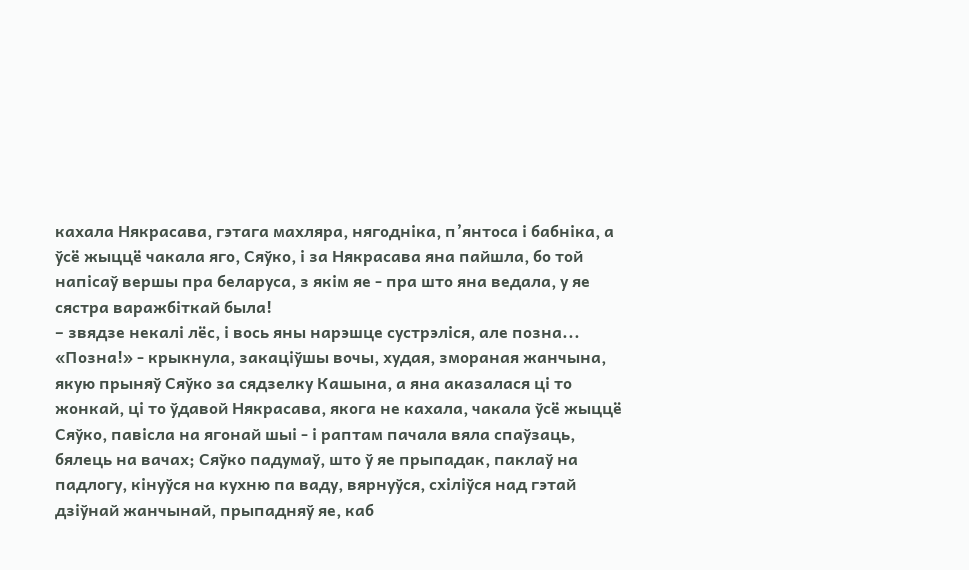кахала Някрасава, гэтага махляра, нягодніка, п’янтоса і бабніка, а ўсё жыццё чакала яго, Сяўко, і за Някрасава яна пайшла, бо той напісаў вершы пра беларуса, з якім яе - пра што яна ведала, у яе сястра варажбіткай была!
– звядзе некалі лёс, і вось яны нарэшце сустрэліся, але позна... «Позна!» - крыкнула, закаціўшы вочы, худая, змораная жанчына, якую прыняў Сяўко за сядзелку Кашына, а яна аказалася ці то жонкай, ці то ўдавой Някрасава, якога не кахала, чакала ўсё жыццё Сяўко, павісла на ягонай шыі - і раптам пачала вяла спаўзаць, бялець на вачах; Сяўко падумаў, што ў яе прыпадак, паклаў на падлогу, кінуўся на кухню па ваду, вярнуўся, схіліўся над гэтай дзіўнай жанчынай, прыпадняў яе, каб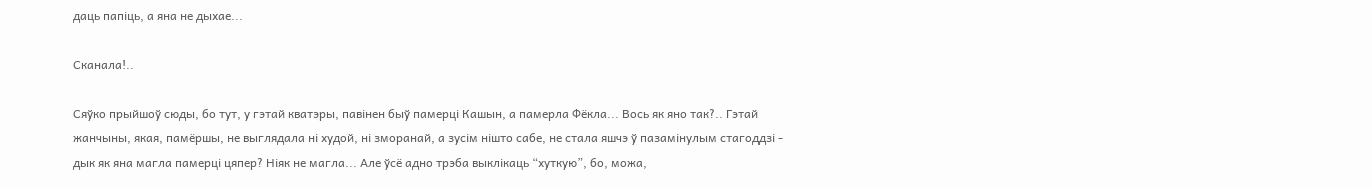даць папіць, а яна не дыхае...

Сканала!..

Сяўко прыйшоў сюды, бо тут, у гэтай кватэры, павінен быў памерці Кашын, а памерла Фёкла... Вось як яно так?.. Гэтай жанчыны, якая, памёршы, не выглядала ні худой, ні зморанай, а зусім нішто сабе, не стала яшчэ ў пазамінулым стагоддзі - дык як яна магла памерці цяпер? Ніяк не магла... Але ўсё адно трэба выклікаць “хуткую”, бо, можа,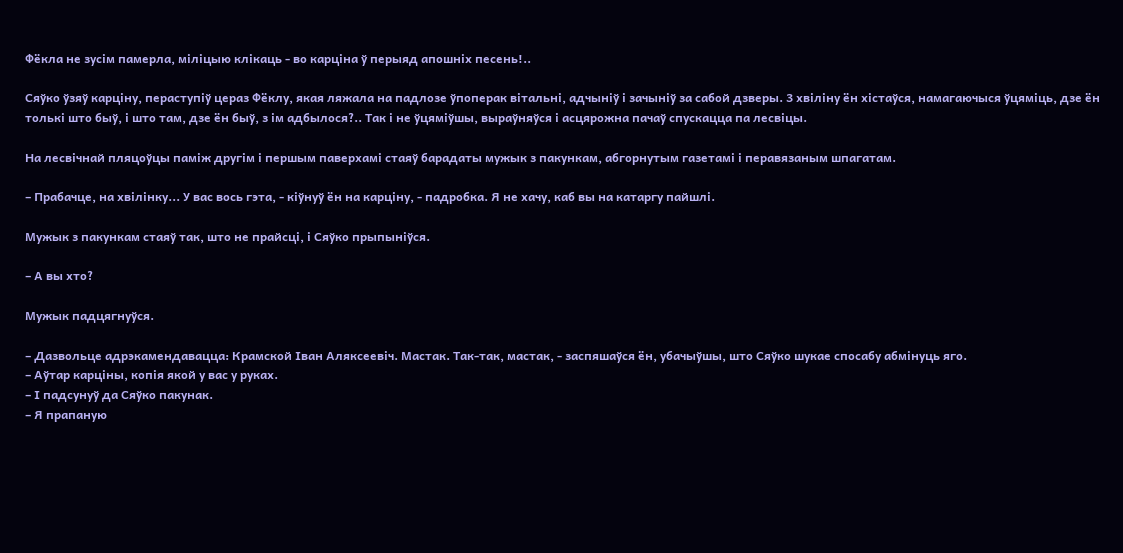Фёкла не зусім памерла, міліцыю клікаць - во карціна ў перыяд апошніх песень!..

Сяўко ўзяў карціну, пераступіў цераз Фёклу, якая ляжала на падлозе ўпоперак вітальні, адчыніў і зачыніў за сабой дзверы. 3 хвіліну ён хістаўся, намагаючыся ўцяміць, дзе ён толькі што быў, і што там, дзе ён быў, з ім адбылося?.. Так і не ўцяміўшы, выраўняўся і асцярожна пачаў спускацца па лесвіцы.

На лесвічнай пляцоўцы паміж другім і першым паверхамі стаяў барадаты мужык з пакункам, абгорнутым газетамі і перавязаным шпагатам.

– Прабачце, на хвілінку... У вас вось гэта, - кіўнуў ён на карціну, - падробка. Я не хачу, каб вы на катаргу пайшлі.

Мужык з пакункам стаяў так, што не прайсці, і Сяўко прыпыніўся.

– А вы хто?

Мужык падцягнуўся.

– Дазвольце адрэкамендавацца: Крамской Іван Аляксеевіч. Мастак. Так-так, мастак, - заспяшаўся ён, убачыўшы, што Сяўко шукае спосабу абмінуць яго.
– Аўтар карціны, копія якой у вас у руках.
– І падсунуў да Сяўко пакунак.
– Я прапаную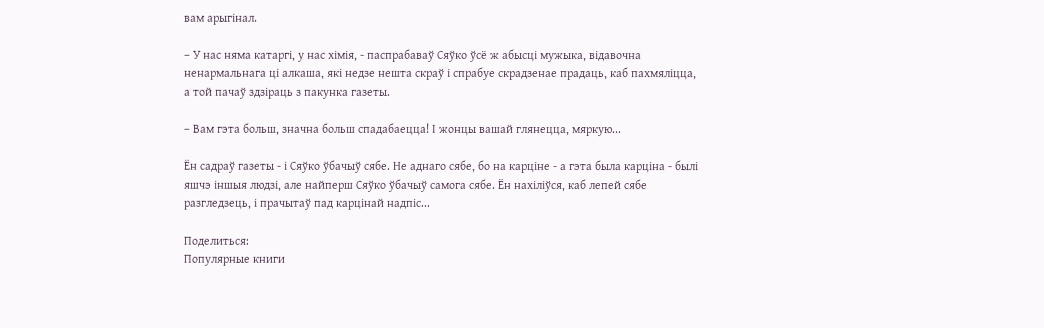вам арыгінал.

– У нас няма катаргі, у нас хімія, - паспрабаваў Сяўко ўсё ж абысці мужыка, відавочна ненармальнага ці алкаша, які недзе нешта скраў і спрабуе скрадзенае прадаць, каб пахмяліцца, а той пачаў здзіраць з пакунка газеты.

– Вам гэта больш, значна больш спадабаецца! І жонцы вашай глянецца, мяркую...

Ён садраў газеты - і Сяўко ўбачыў сябе. Не аднаго сябе, бо на карціне - а гэта была карціна - былі яшчэ іншыя людзі, але найперш Сяўко ўбачыў самога сябе. Ён нахіліўся, каб лепей сябе разгледзець, і прачытаў пад карцінай надпіс...

Поделиться:
Популярные книги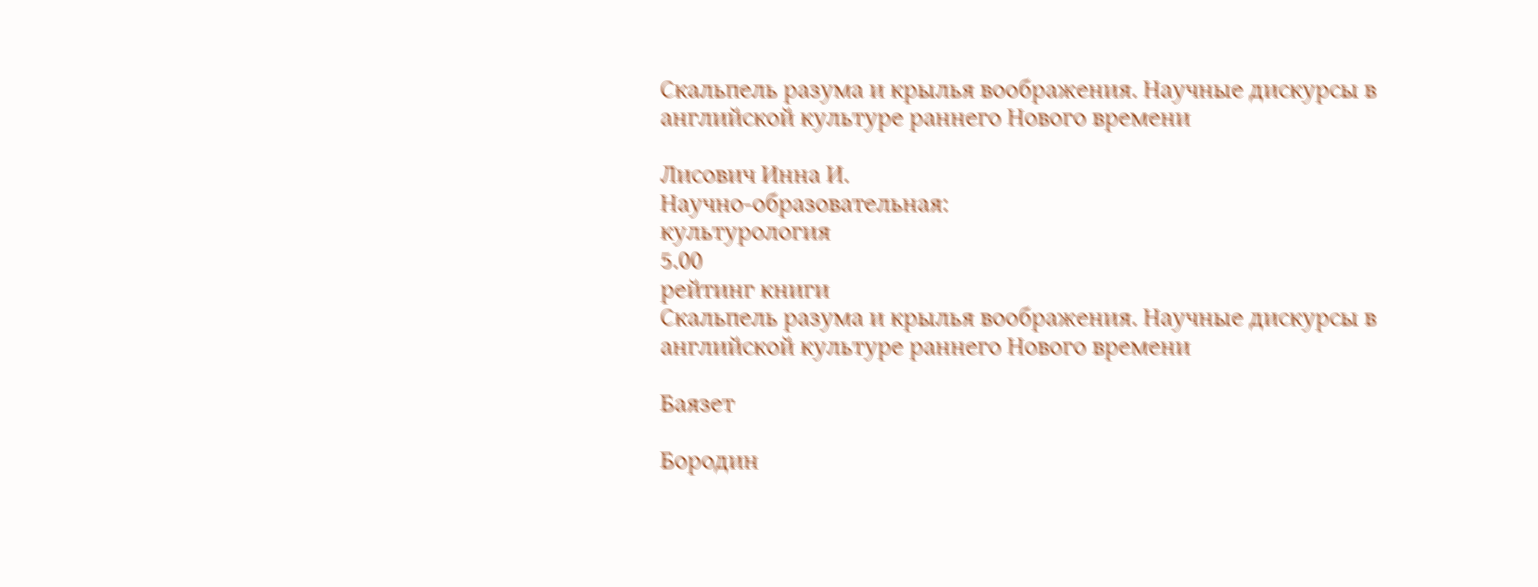Скальпель разума и крылья воображения. Научные дискурсы в английской культуре раннего Нового времени

Лисович Инна И.
Научно-образовательная:
культурология
5.00
рейтинг книги
Скальпель разума и крылья воображения. Научные дискурсы в английской культуре раннего Нового времени

Баязет

Бородин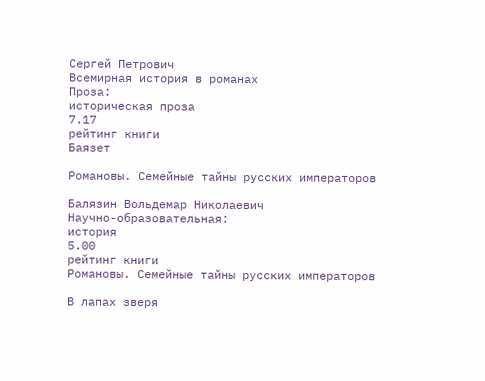Сергей Петрович
Всемирная история в романах
Проза:
историческая проза
7.17
рейтинг книги
Баязет

Романовы. Семейные тайны русских императоров

Балязин Вольдемар Николаевич
Научно-образовательная:
история
5.00
рейтинг книги
Романовы. Семейные тайны русских императоров

В лапах зверя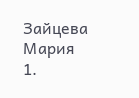Зайцева Мария
1.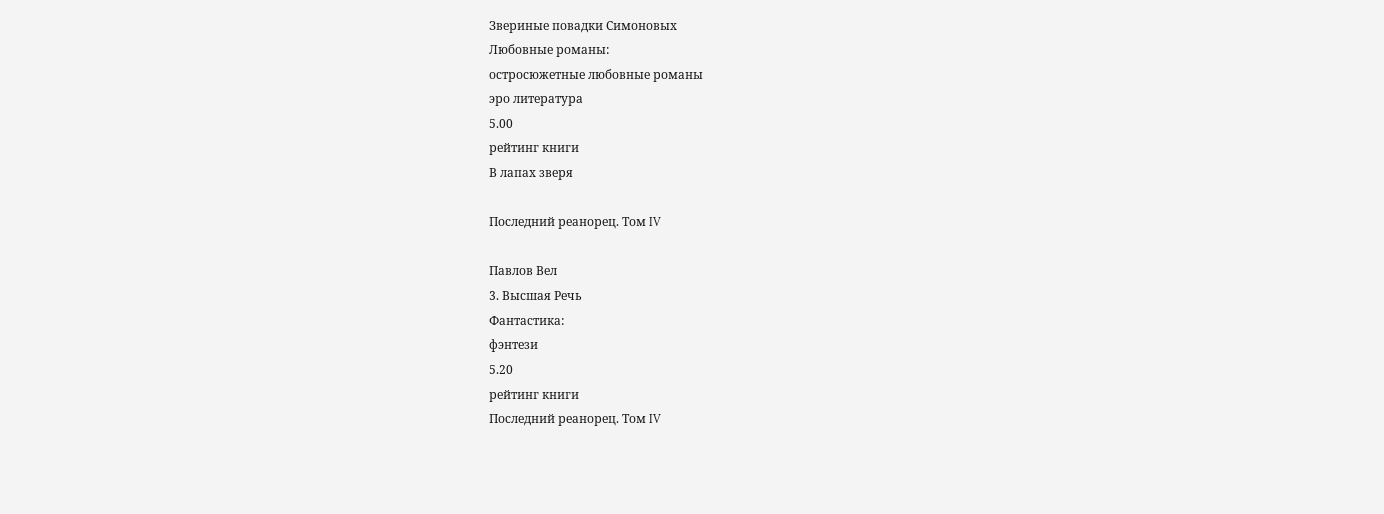Звериные повадки Симоновых
Любовные романы:
остросюжетные любовные романы
эро литература
5.00
рейтинг книги
В лапах зверя

Последний реанорец. Том IV

Павлов Вел
3. Высшая Речь
Фантастика:
фэнтези
5.20
рейтинг книги
Последний реанорец. Том IV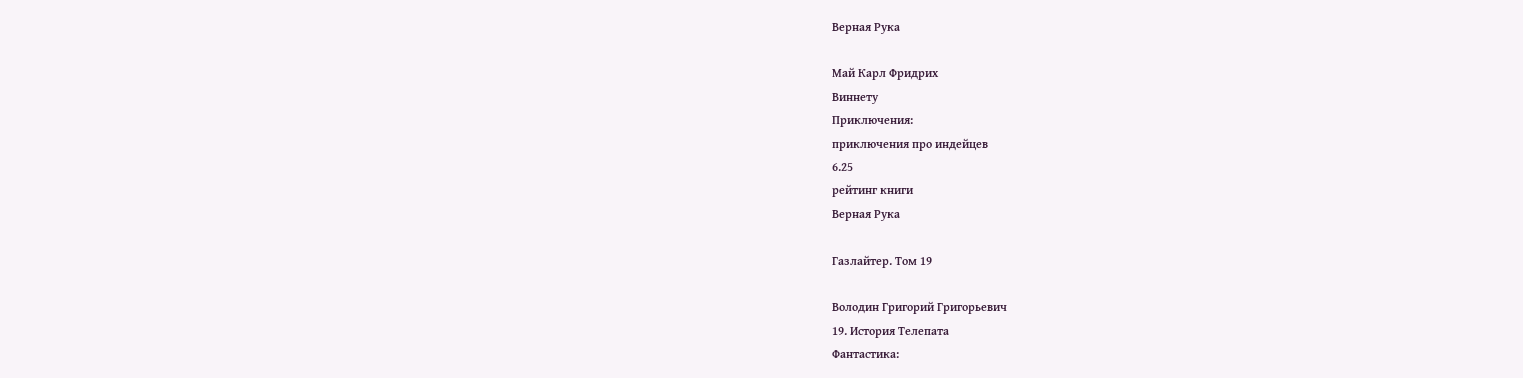Верная Рука

Май Карл Фридрих
Виннету
Приключения:
приключения про индейцев
6.25
рейтинг книги
Верная Рука

Газлайтер. Том 19

Володин Григорий Григорьевич
19. История Телепата
Фантастика: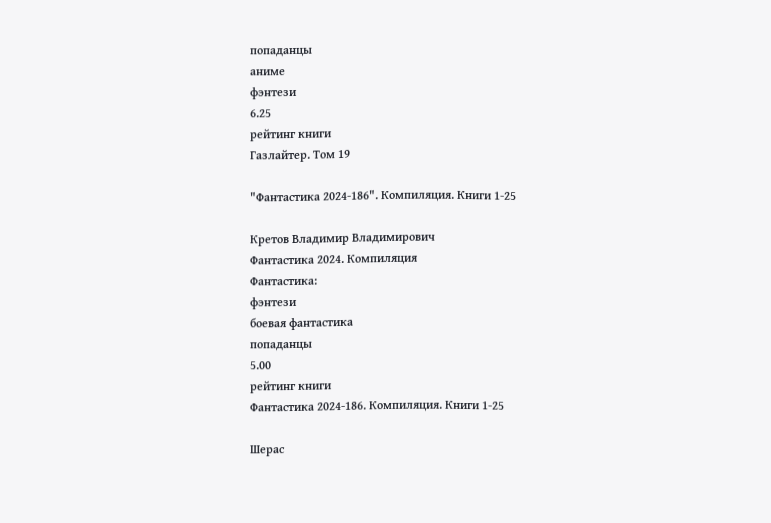попаданцы
аниме
фэнтези
6.25
рейтинг книги
Газлайтер. Том 19

"Фантастика 2024-186". Компиляция. Книги 1-25

Кретов Владимир Владимирович
Фантастика 2024. Компиляция
Фантастика:
фэнтези
боевая фантастика
попаданцы
5.00
рейтинг книги
Фантастика 2024-186. Компиляция. Книги 1-25

Шерас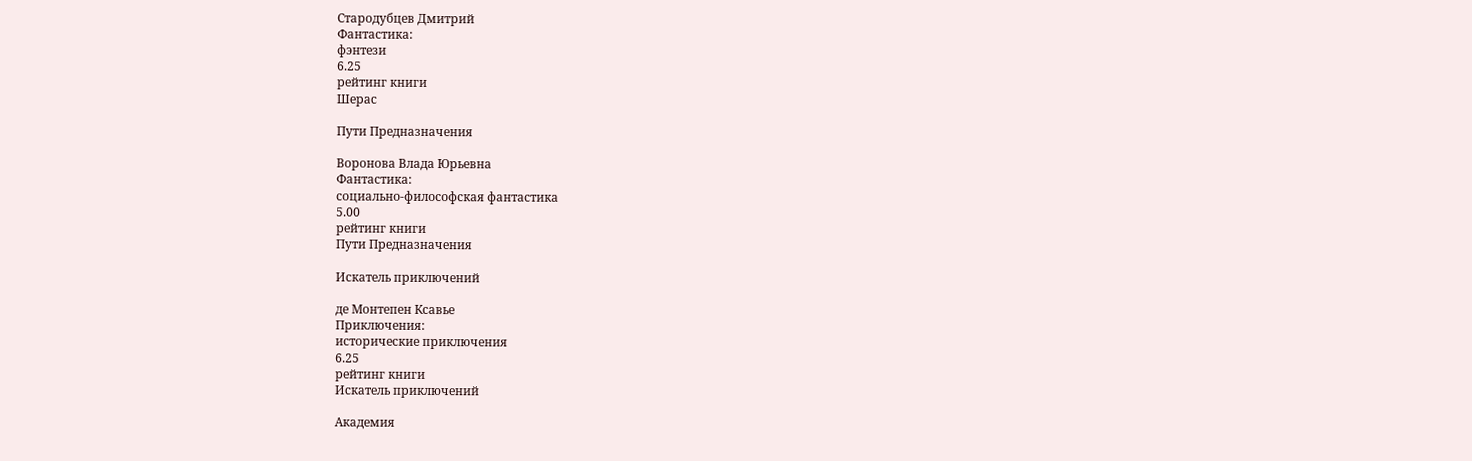Стародубцев Дмитрий
Фантастика:
фэнтези
6.25
рейтинг книги
Шерас

Пути Предназначения

Воронова Влада Юрьевна
Фантастика:
социально-философская фантастика
5.00
рейтинг книги
Пути Предназначения

Искатель приключений

де Монтепен Ксавье
Приключения:
исторические приключения
6.25
рейтинг книги
Искатель приключений

Академия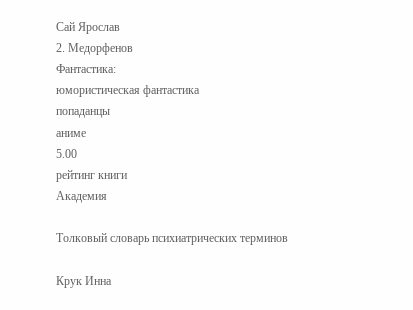Сай Ярослав
2. Медорфенов
Фантастика:
юмористическая фантастика
попаданцы
аниме
5.00
рейтинг книги
Академия

Толковый словарь психиатрических терминов

Крук Инна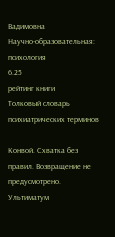Вадимовна
Научно-образовательная:
психология
6.25
рейтинг книги
Толковый словарь психиатрических терминов

Конвой. Схватка без правил. Возвращение не предусмотрено. Ультиматум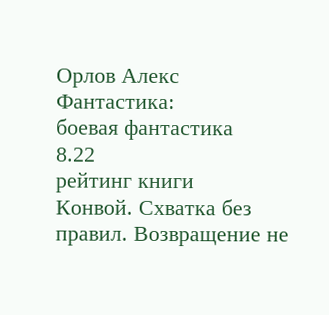Орлов Алекс
Фантастика:
боевая фантастика
8.22
рейтинг книги
Конвой. Схватка без правил. Возвращение не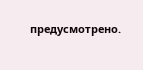предусмотрено.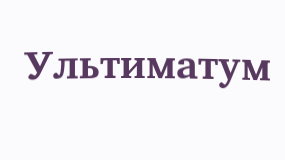Ультиматум